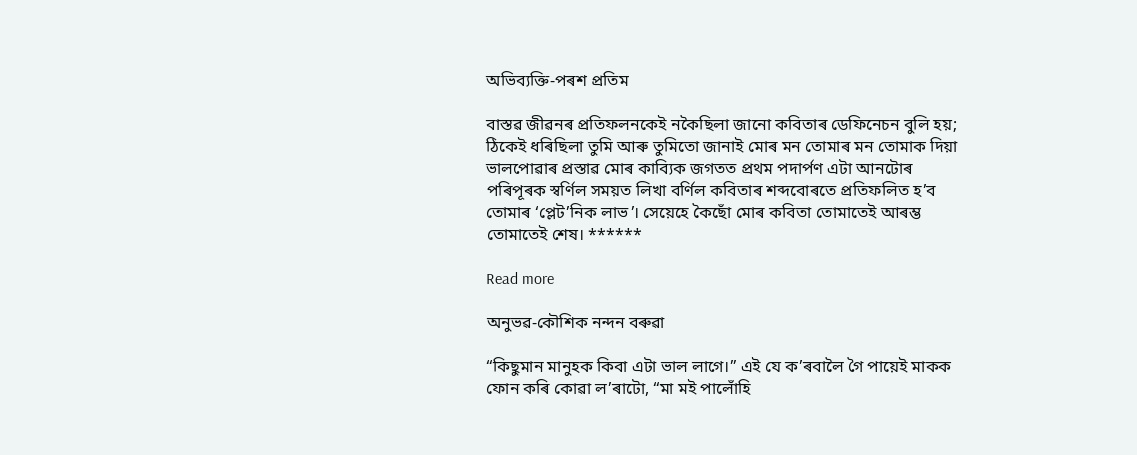অভিব্যক্তি-পৰশ প্ৰতিম

বাস্তৱ জীৱনৰ প্ৰতিফলনকেই নকৈছিলা জানো কবিতাৰ ডেফিনেচন বুলি হয়; ঠিকেই ধৰিছিলা তুমি আৰু তুমিতো জানাই মোৰ মন তোমাৰ মন তোমাক দিয়া ভালপোৱাৰ প্ৰস্তাৱ মোৰ কাব্যিক জগতত প্ৰথম পদাৰ্পণ এটা আনটোৰ পৰিপূৰক স্বৰ্ণিল সময়ত লিখা বৰ্ণিল কবিতাৰ শব্দবোৰতে প্ৰতিফলিত হ’ব তোমাৰ ‘প্লেট’নিক লাভ’। সেয়েহে কৈছোঁ মোৰ কবিতা তোমাতেই আৰম্ভ তোমাতেই শেষ। ******

Read more

অনুভৱ-কৌশিক নন্দন বৰুৱা

“কিছুমান মানুহক কিবা এটা ভাল লাগে।” এই যে ক’ৰবালৈ গৈ পায়েই মাকক ফোন কৰি কোৱা ল’ৰাটো, “মা মই পালোঁহি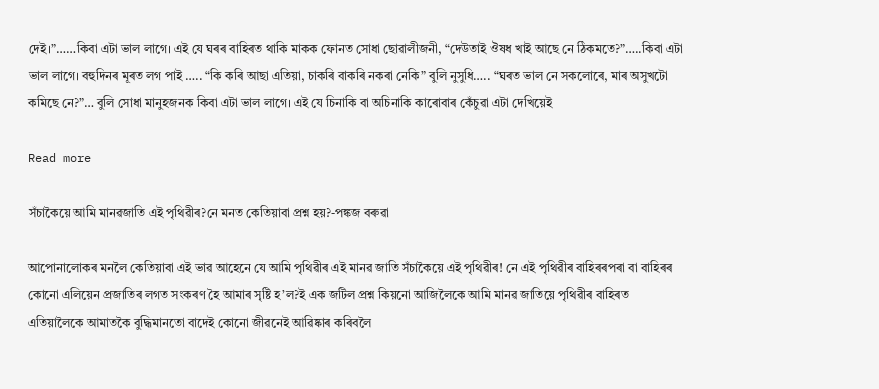দেই।”……কিবা এটা ভাল লাগে। এই যে ঘৰৰ বাহিৰত থাকি মাকক ফোনত সোধা ছোৱালীজনী, “দেউতাই ঔষধ খাই আছে নে ঠিকমতে?”…..কিবা এটা ভাল লাগে। বহুদিনৰ মূৰত লগ পাই ….. “কি কৰি আছা এতিয়া, চাকৰি বাকৰি নকৰা নেকি” বুলি নুসুধি….. “ঘৰত ভাল নে সকলোৰে, মাৰ অসুখটো কমিছে নে?”… বুলি সোধা মানুহজনক কিবা এটা ভাল লাগে। এই যে চিনাকি বা অচিনাকি কাৰোবাৰ কেঁচুৱা এটা দেখিয়েই

Read more

সঁচাকৈয়ে আমি মানৱজাতি এই পৃথিৱীৰ?নে মনত কেতিয়াবা প্ৰশ্ন হয়?-পঙ্কজ বৰুৱা

আপোনালোকৰ মনলৈ কেতিয়াবা এই ভাৱ আহেনে যে আমি পৃথিৱীৰ এই মানৱ জাতি সঁচাকৈয়ে এই পৃথিৱীৰ! নে এই পৃথিৱীৰ বাহিৰৰপৰা বা বাহিৰৰ কোনো এলিয়েন প্ৰজাতিৰ লগত সংকৰণ হৈ আমাৰ সৃষ্টি হ’ল?ই এক জটিল প্ৰশ্ন কিয়নো আজিলৈকে আমি মানৱ জাতিয়ে পৃথিৱীৰ বাহিৰত এতিয়ালৈকে আমাতকৈ বুদ্ধিমানতো বাদেই কোনো জীৱনেই আৱিষ্কাৰ কৰিবলৈ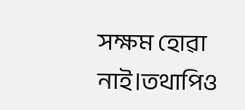সক্ষম হোৱা নাই।তথাপিও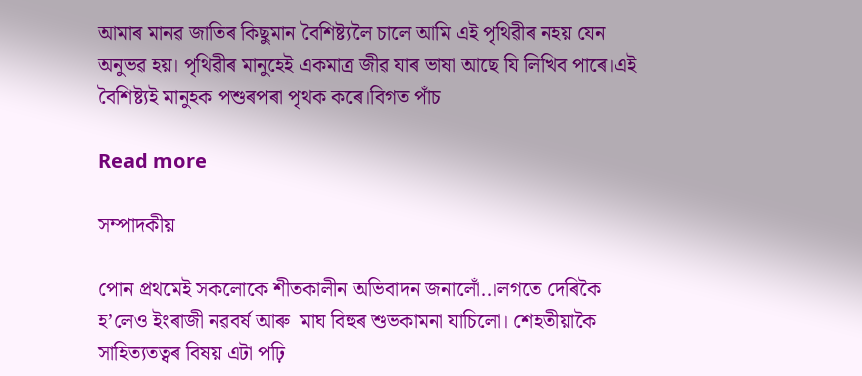আমাৰ মানৱ জাতিৰ কিছুমান বৈশিষ্ট্যলৈ চালে আমি এই পৃথিৱীৰ নহয় যেন অনুভৱ হয়। পৃথিৱীৰ মানুহেই একমাত্ৰ জীৱ যাৰ ভাষা আছে যি লিখিব পাৰে।এই বৈশিষ্ট্যই মানুহক পশুৰপৰা পৃথক কৰে।বিগত পাঁচ

Read more

সম্পাদকীয়

পোন প্ৰথমেই সকলোকে শীতকালীন অভিবাদন জনালোঁ..।লগতে দেৰিকৈ হ’লেও ইংৰাজী নৱবৰ্ষ আৰু  মাঘ বিহুৰ শুভকামনা যাচিলো। শেহতীয়াকৈ সাহিত্যতত্বৰ বিষয় এটা পঢ়ি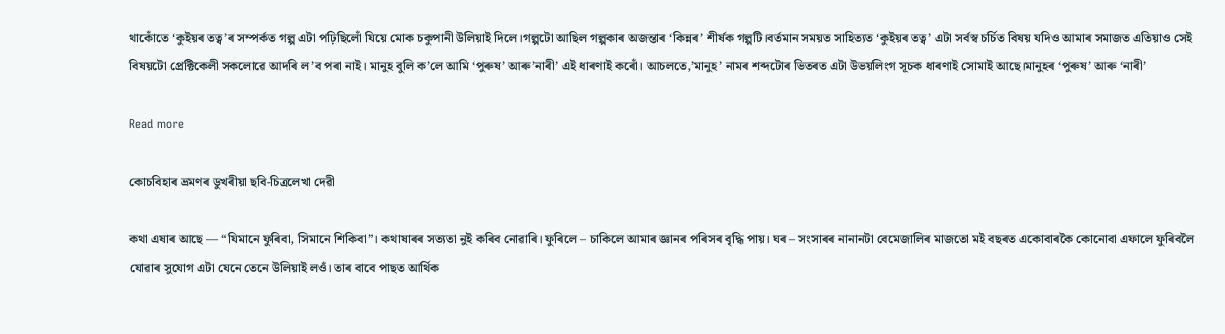থাকোঁতে ‘কুইয়ৰ তত্ব’ৰ সম্পৰ্কত গল্প এটা পঢ়িছিলোঁ যিয়ে মোক চকুপানী উলিয়াই দিলে।গল্পটো আছিল গল্পকাৰ অজন্তাৰ ‘কিন্নৰ’ শীৰ্ষক গল্পটি।বৰ্তমান সময়ত সাহিত্যত ‘কুইয়ৰ তত্ব’ এটা সৰ্বস্ব চৰ্চিত বিষয় যদিও আমাৰ সমাজত এতিয়াও সেই বিষয়টো প্ৰেক্টিকেলী সকলোৱে আদৰি ল’ব পৰা নাই। মানুহ বুলি ক’লে আমি ‘পুৰুষ’ আৰু’নাৰী’ এই ধাৰণাই কৰোঁ। আচলতে,’মানুহ’ নামৰ শব্দটোৰ ভিতৰত এটা উভয়লিংগ সূচক ধাৰণাই সোমাই আছে।মানুহৰ ‘পুৰুষ’ আৰু ‘নাৰী’

Read more

কোচবিহাৰ ভ্ৰমণৰ ডুখৰীয়া ছবি-চিত্ৰলেখা দেৱী

কথা এষাৰ আছে — “যিমানে ফুৰিবা, সিমানে শিকিবা”। কথাষাৰৰ সত্যতা নুই কৰিব নোৱাৰি। ফুৰিলে – চাকিলে আমাৰ জ্ঞানৰ পৰিসৰ বৃদ্ধি পায়। ঘৰ – সংসাৰৰ নানানটা বেমেজালিৰ মাজতো মই বছৰত একোবাৰকৈ কোনোবা এফালে ফুৰিবলৈ যোৱাৰ সুযোগ এটা যেনে তেনে উলিয়াই লওঁ। তাৰ বাবে পাছত আৰ্থিক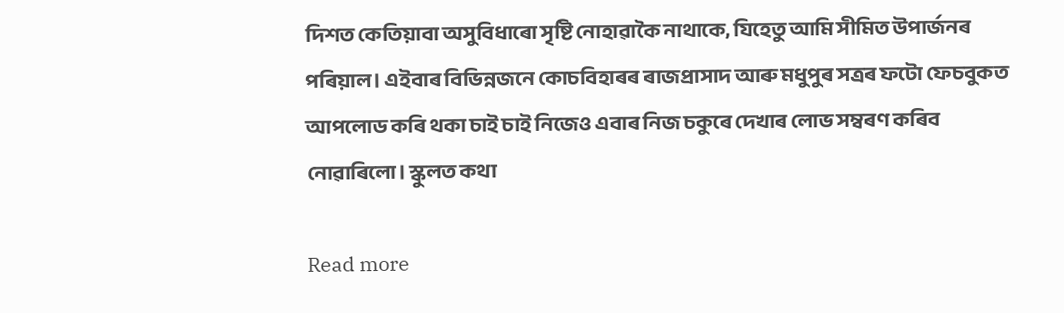দিশত কেতিয়াবা অসুবিধাৰো সৃষ্টি নোহাৱাকৈ নাথাকে, যিহেতু আমি সীমিত উপাৰ্জনৰ পৰিয়াল। এইবাৰ বিভিন্নজনে কোচবিহাৰৰ ৰাজপ্ৰাসাদ আৰু মধুপুৰ সত্ৰৰ ফটো ফেচবুকত আপলোড কৰি থকা চাই চাই নিজেও এবাৰ নিজ চকুৰে দেখাৰ লোভ সম্বৰণ কৰিব নোৱাৰিলো। স্কুলত কথা

Read more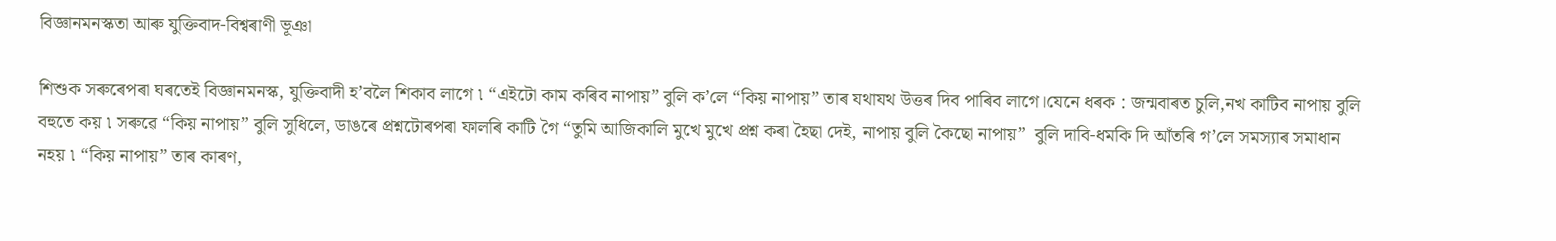বিজ্ঞানমনস্কতা আৰু যুক্তিবাদ-বিশ্বৰাণী ভূঞা

শিশুক সৰুৰেপৰা ঘৰতেই বিজ্ঞানমনস্ক, যুক্তিবাদী হ’বলৈ শিকাব লাগে ৷ “এইটো কাম কৰিব নাপায়” বুলি ক’লে “কিয় নাপায়” তাৰ যথাযথ উত্তৰ দিব পাৰিব লাগে।যেনে ধৰক : জন্মবাৰত চুলি,নখ কাটিব নাপায় বুলি বহুতে কয় ৷ সৰুৱে “কিয় নাপায়” বুলি সুধিলে, ডাঙৰে প্ৰশ্নটোৰপৰা ফালৰি কাটি গৈ “তুমি আজিকালি মুখে মুখে প্ৰশ্ন কৰা হৈছা দেই, নাপায় বুলি কৈছো নাপায়”  বুলি দাবি-ধমকি দি আঁতৰি গ’লে সমস্যাৰ সমাধান নহয় ৷ “কিয় নাপায়” তাৰ কাৰণ,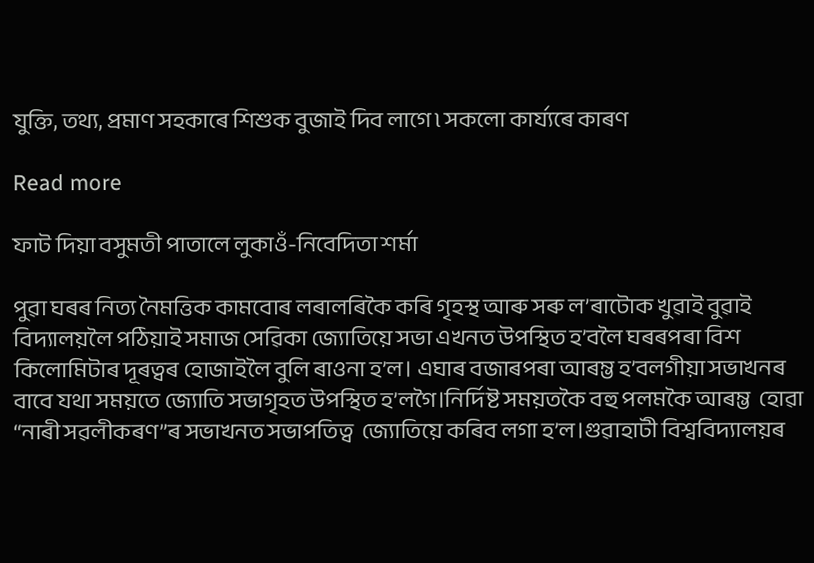যুক্তি, তথ্য, প্ৰমাণ সহকাৰে শিশুক বুজাই দিব লাগে ৷ সকলো কাৰ্য্যৰে কাৰণ

Read more

ফাট দিয়া বসুমতী পাতালে লুকাওঁ-নিবেদিতা শৰ্মা

পুৱা ঘৰৰ নিত্য নৈমত্তিক কামবোৰ লৰালৰিকৈ কৰি গৃহস্থ আৰু সৰু ল’ৰাটোক খুৱাই বুৱাই বিদ্যালয়লৈ পঠিয়াই সমাজ সেৱিকা জ্যোতিয়ে সভা এখনত উপস্থিত হ’বলৈ ঘৰৰপৰা বিশ কিলোমিটাৰ দূৰত্বৰ হোজাইলৈ বুলি ৰাওনা হ’ল। এঘাৰ বজাৰপৰা আৰম্ভ হ’বলগীয়া সভাখনৰ বাবে যথা সময়তে জ্যোতি সভাগৃহত উপস্থিত হ’লগৈ।নিৰ্দিষ্ট সময়তকৈ বহু পলমকৈ আৰম্ভ  হোৱা “নাৰী সৱলীকৰণ”ৰ সভাখনত সভাপতিত্ব  জ্যোতিয়ে কৰিব লগা হ’ল।গুৱাহাটী বিশ্ববিদ্যালয়ৰ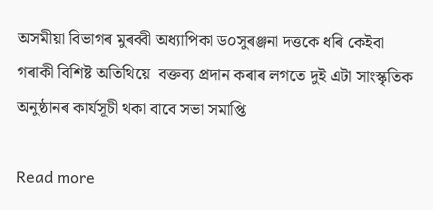অসমীয়া বিভাগৰ মুৰব্বী অধ্যাপিকা ড০সুৰঞ্জনা দত্তকে ধৰি কেইবা গৰাকী বিশিষ্ট অতিথিয়ে  বক্তব্য প্ৰদান কৰাৰ লগতে দুই এটা সাংস্কৃতিক অনুষ্ঠানৰ কাৰ্যসূচী থকা বাবে সভা সমাপ্তি

Read more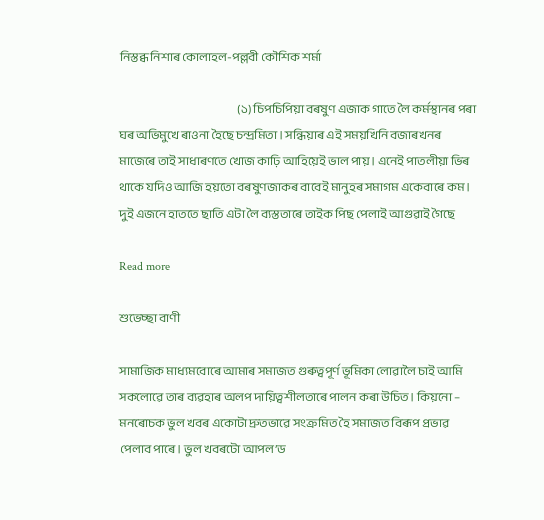নিস্তব্ধ নিশাৰ কোলাহল-পল্লবী কৌশিক শৰ্মা

                                                       (১) চিপচিপিয়া বৰষুণ এজাক গাতে লৈ কৰ্মস্থানৰ পৰা ঘৰ অভিমুখে ৰাওনা হৈছে চন্দ্ৰমিতা । সন্ধিয়াৰ এই সময়খিনি বজাৰখনৰ মাজেৰে তাই সাধাৰণতে খোজ কাঢ়ি আহিয়েই ভাল পায় । এনেই পাতলীয়া ভিৰ থাকে যদিও আজি হয়তো বৰষুণজাকৰ বাবেই মানুহৰ সমাগম একেবাৰে কম । দুই এজনে হাততে ছাতি এটা লৈ ব্যস্ততাৰে তাইক পিছ পেলাই আগুৱাই গৈছে

Read more

শুভেচ্ছা বাণী

সামাজিক মাধ্যমবোৰে আমাৰ সমাজত গুৰুত্বপূৰ্ণ ভূমিকা লোৱালৈ চাই আমি সকলোৱে তাৰ ব্যৱহাৰ অলপ দায়িত্বশীলতাৰে পালন কৰা উচিত। কিয়নো – মনৰোচক ভুল খবৰ একোটা দ্ৰুতভাৱে সংক্ৰমিত হৈ সমাজত বিৰূপ প্ৰভাৱ পেলাব পাৰে। ভুল খবৰটো আপল’ড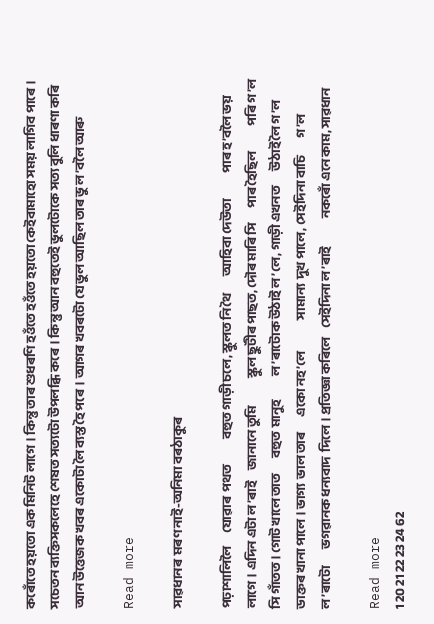কৰোঁতে হয়তো এক মিনিট লাগে। কিন্তু তাৰ শুধৰণি হওঁতে হওঁতে হয়তো কেইবামাহো সময় লাগিব পাৰে। সচেতন ব্যক্তিসকলেহে শেষত সত্যটো উপলব্ধি কৰে। কিন্তু আন বহুতেই ভুলটোকে সত্য বুলি ধাৰণা কৰি আন উত্তেজক খবৰ একোটা লৈ ব্যস্ত হৈ পৰে। আগৰ খবৰটো যে ভুল আছিল তাৰ ভু ল’বলৈ আৰু

Read more

সাৱধানৰ  মৰণ নাই-অনিমা বৰঠাকুৰ

পঢ়াশালিলৈ      যোৱাৰ  পথত            বহুত গাড়ী চলে, স্কুলত নি থৈ        আহিবা দেউতা            পাৰ হ’বলৈ ভয় লাগে। এদিন এটা ল’ৰাই     জানানে তুমি             স্কুল ছুটীৰ পাছত, দৌৰ মাৰি সি       পাৰ হৈছিল            পৰি গ’ল সি গাঁতত। গোট খালে তাত       বহুত  মানুহ           ল’ৰাটোক উঠাই ল’লে, গাড়ী এখনত       উঠাই লৈ গ’ল             ডাক্তৰ খানা পালে। ভাগ্য  ভাল তাৰ       একো নহ’লে               সামান্য  দুখ পালে, সেইদিনা বাচি        গ’ল  ল’ৰাটো        ভগৱানক ধন্যবাদ  দিলে। প্ৰতিজ্ঞা কৰিলে    সেইদিনা ল’ৰাই             নকৰোঁ এনে কাম, সাৱধান

Read more
1 20 21 22 23 24 62